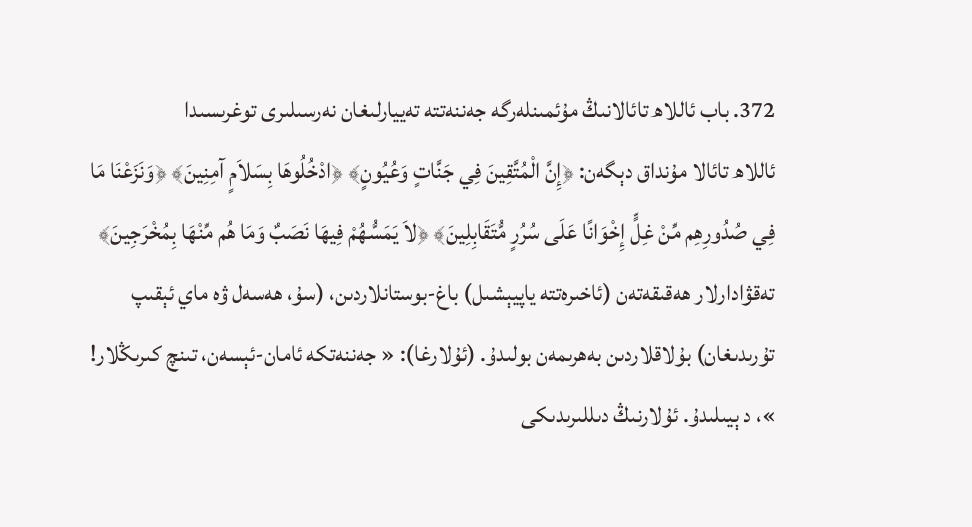372. باب ئاللاھ تائالانىڭ مۇئمىنلەرگە جەننەتتە تەييارلىغان نەرسىلىرى توغرىسىدا
ئاللاھ تائالا مۇنداق دېگەن: ﴿إِنَّ الْمُتَّقِينَ فِي جَنَّاتٍ وَعُيُونٍ﴾ ﴿ادْخُلُوهَا بِسَلاَمٍ آمِنِينَ﴾ ﴿وَنَزَعْنَا مَا فِي صُدُورِهِم مِّنْ غِلٍّ إِخْوَانًا عَلَى سُرُرٍ مُّتَقَابِلِينَ﴾ ﴿لاَ يَمَسُّهُمْ فِيهَا نَصَبٌ وَمَا هُم مِّنْهَا بِمُخْرَجِينَ﴾ تەقۋادارلار ھەقىقەتەن (ئاخىرەتتە ياپيېشىل) باغ-بوستانلاردىن، (سۇ، ھەسەل ۋە ماي ئېقىپ تۇرىدىغان) بۇلاقلاردىن بەھرىمەن بولىدۇ. (ئۇلارغا): « جەننەتكە ئامان-ئېسەن، تىنچ كىرىڭلار! »، د ېيىلىدۇ. ئۇلارنىڭ دىللىرىدىكى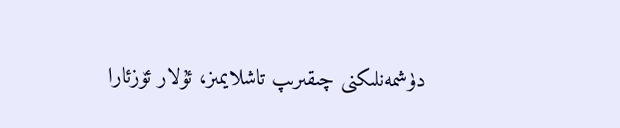دۈشمەنلىكنى چىقىرىپ تاشلايمىز، ئۇلار ئۆزئارا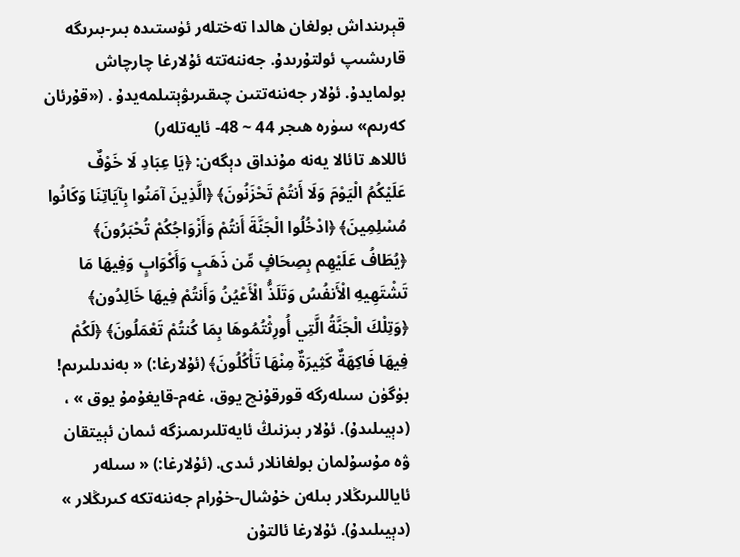قېرىنداش بولغان ھالدا تەختلەر ئۈستىدە بىر-بىرىگە قارىشىپ ئولتۇرىدۇ. جەننەتتە ئۇلارغا چارچاش بولمايدۇ. ئۇلار جەننەتتىن چىقىرىۋېتىلمەيدۇ . («قۇرئان كەرىم» سۈرە ھىجر 44 ~ 48- ئايەتلەر)
ئاللاھ تائالا يەنە مۇنداق دېگەن: ﴿يَا عِبَادِ لَا خَوْفٌ عَلَيْكُمُ الْيَوْمَ وَلَا أَنتُمْ تَحْزَنُونَ﴾ ﴿الَّذِينَ آمَنُوا بِآيَاتِنَا وَكَانُوا مُسْلِمِينَ﴾ ﴿ادْخُلُوا الْجَنَّةَ أَنتُمْ وَأَزْوَاجُكُمْ تُحْبَرُونَ﴾ ﴿يُطَافُ عَلَيْهِم بِصِحَافٍ مِّن ذَهَبٍ وَأَكْوَابٍ وَفِيهَا مَا تَشْتَهِيهِ الْأَنفُسُ وَتَلَذُّ الْأَعْيُنُ وَأَنتُمْ فِيهَا خَالِدُون﴾ ﴿وَتِلْكَ الْجَنَّةُ الَّتِي أُورِثْتُمُوهَا بِمَا كُنتُمْ تَعْمَلُونَ﴾ ﴿لَكُمْ فِيهَا فَاكِهَةٌ كَثِيرَةٌ مِنْهَا تَأْكُلُونَ﴾ (ئۇلارغا:) « بەندىلىرىم! بۈگۈن سىلەرگە قورقۇنچ يوق، غەم-قايغۇمۇ يوق » ، (دېيىلىدۇ). ئۇلار بىزنىڭ ئايەتلىرىمىزگە ئىمان ئېيتقان ۋە مۇسۇلمان بولغانلار ئىدى. (ئۇلارغا:) « سىلەر ئاياللىرىڭلار بىلەن خۇشال-خۇرام جەننەتكە كىرىڭلار » (دېيىلىدۇ). ئۇلارغا ئالتۇن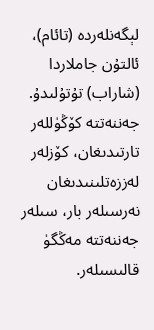لېگەنلەردە (تائام)، ئالتۇن جاملاردا (شاراب) تۇتۇلىدۇ. جەننەتتە كۆڭۈللەر تارتىدىغان، كۆزلەر لەززەتلىنىدىغان نەرسىلەر بار، سىلەر جەننەتتە مەڭگۈ قالىسىلەر.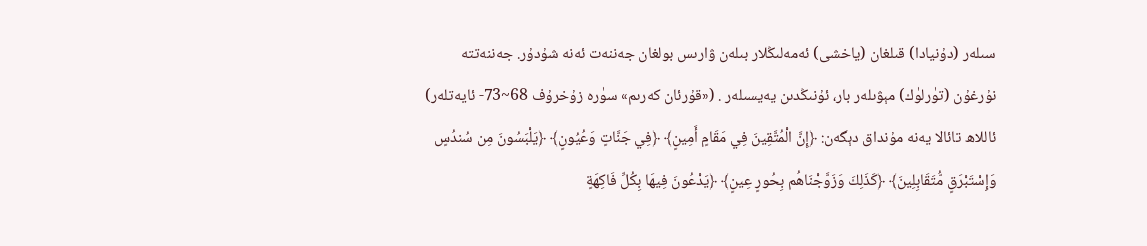سىلەر (دۇنيادا) قىلغان (ياخشى) ئەمەلىڭلار بىلەن ۋارىس بولغان جەننەت ئەنە شۇدۇر. جەننەتتە نۇرغۇن (تۈرلۈك) مېۋىلەر بار، ئۇنىڭدىن يەيسىلەر . («قۇرئان كەرىم» سۈرە زۇخرۇف 68~73- ئايەتلەر)
ئاللاھ تائالا يەنە مۇنداق دېگەن: ﴿إِنَّ الْمُتَّقِينَ فِي مَقَامٍ أَمِينٍ﴾ ﴿فِي جَنَّاتٍ وَعُيُونٍ﴾ ﴿يَلْبَسُونَ مِن سُندُسٍ وَإِسْتَبْرَقٍ مُّتَقَابِلِينَ﴾ ﴿كَذَلِكَ وَزَوَّجْنَاهُم بِحُورٍ عِينٍ﴾ ﴿يَدْعُونَ فِيهَا بِكُلِّ فَاكِهَةٍ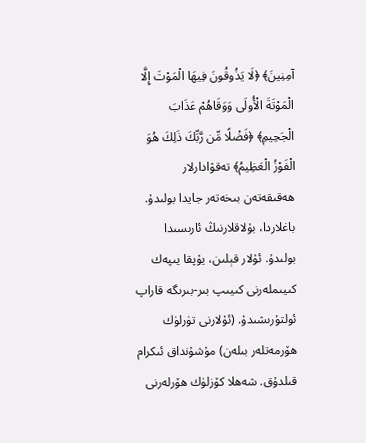آمِنِينَ﴾ ﴿لَا يَذُوقُونَ فِيهَا الْمَوْتَ إِلَّا الْمَوْتَةَ الْأُولَى وَوَقَاهُمْ عَذَابَ الْجَحِيمِ﴾ ﴿فَضْلًا مِّن رَّبِّكَ ذَلِكَ هُوَ الْفَوْزُ الْعَظِيمُ﴾ تەقۋادارلار ھەقىقەتەن بىخەتەر جايدا بولىدۇ. باغلاردا، بۇلاقلارنىڭ ئارىسىدا بولىدۇ. ئۇلار قېلىن، يۇپقا يىپەك كىيىملەرنى كىيىپ بىر-بىرىگە قاراپ ئولتۇرىشىدۇ. (ئۇلارنى تۈرلۈك ھۆرمەتلەر بىلەن) مۇشۇنداق ئىكرام قىلدۇق. شەھلا كۆزلۈك ھۆرلەرنى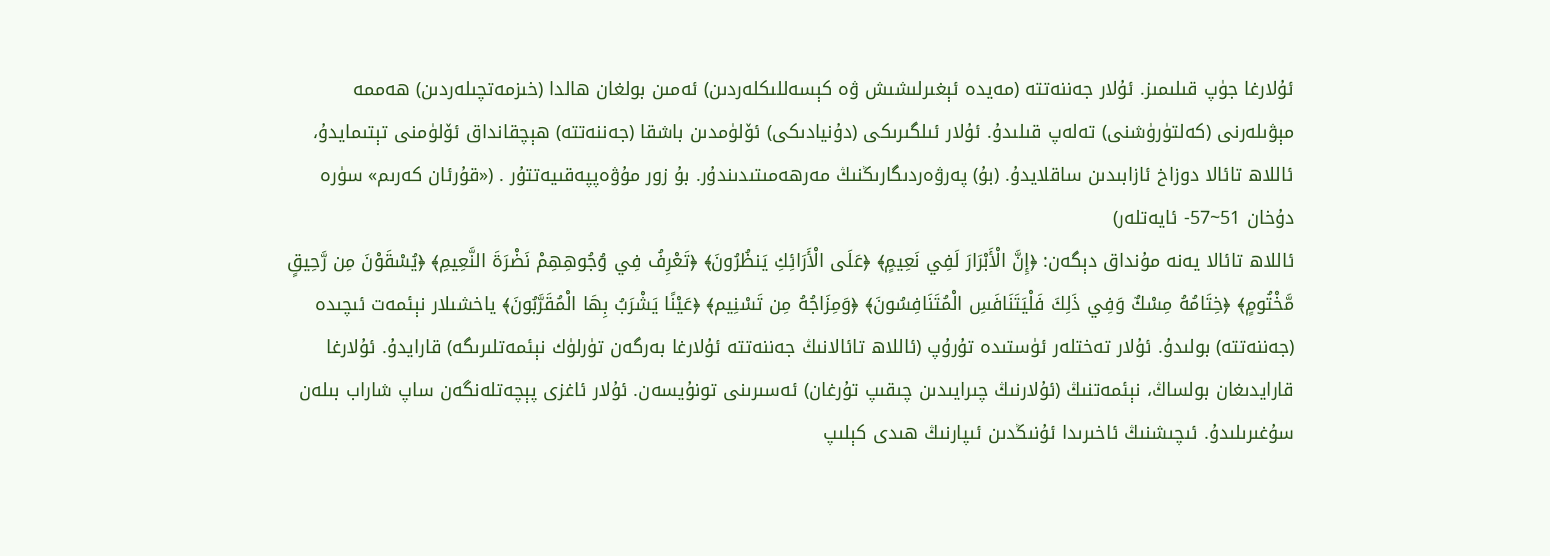ئۇلارغا جۈپ قىلىمىز. ئۇلار جەننەتتە (مەيدە ئېغىرلىشىش ۋە كېسەللىكلەردىن) ئەمىن بولغان ھالدا (خىزمەتچىلەردىن) ھەممە مېۋىلەرنى (كەلتۈرۈشنى) تەلەپ قىلىدۇ. ئۇلار ئىلگىرىكى (دۇنيادىكى) ئۆلۈمدىن باشقا (جەننەتتە) ھېچقانداق ئۆلۈمنى تېتىمايدۇ، ئاللاھ تائالا دوزاخ ئازابىدىن ساقلايدۇ. (بۇ) پەرۋەردىگارىڭنىڭ مەرھەمىتىدىندۇر. بۇ زور مۇۋەپپەقىيەتتۇر . («قۇرئان كەرىم» سۈرە دۇخان 51~57- ئايەتلەر)
ئاللاھ تائالا يەنە مۇنداق دېگەن: ﴿إِنَّ الْأَبْرَارَ لَفِي نَعِيمٍ﴾ ﴿عَلَى الْأَرَائِكِ يَنظُرُونَ﴾ ﴿تَعْرِفُ فِي وُجُوهِهِمْ نَضْرَةَ النَّعِيمِ﴾ ﴿يُسْقَوْنَ مِن رَّحِيقٍ مَّخْتُومٍ﴾ ﴿خِتَامُهُ مِسْكٌ وَفِي ذَلِكَ فَلْيَتَنَافَسِ الْمُتَنَافِسُونَ﴾ ﴿وَمِزَاجُهُ مِن تَسْنِيم﴾ ﴿عَيْنًا يَشْرَبُ بِهَا الْمُقَرَّبُونَ﴾ ياخشىلار نېئمەت ئىچىدە (جەننەتتە) بولىدۇ. ئۇلار تەختلەر ئۈستىدە تۇرۇپ (ئاللاھ تائالانىڭ جەننەتتە ئۇلارغا بەرگەن تۈرلۈك نېئمەتلىرىگە) قارايدۇ. ئۇلارغا قارايدىغان بولساڭ، نېئمەتنىڭ (ئۇلارنىڭ چىرايىدىن چىقىپ تۇرغان) ئەسىرىنى تونۇيسەن. ئۇلار ئاغزى پېچەتلەنگەن ساپ شاراب بىلەن سۇغىرىلىدۇ. ئىچىشنىڭ ئاخىرىدا ئۇنىڭدىن ئىپارنىڭ ھىدى كېلىپ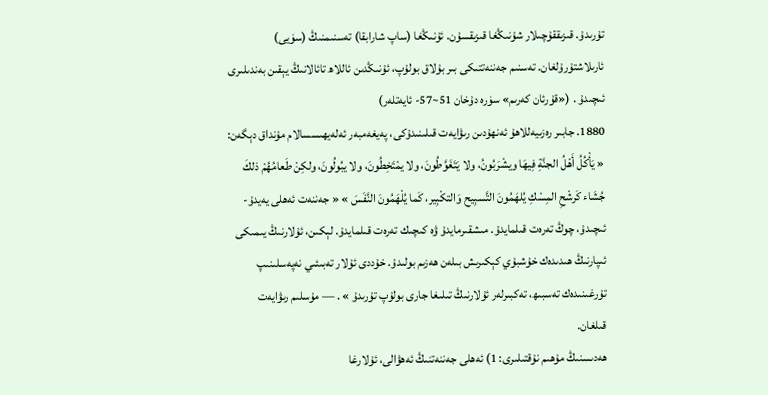تۇرىدۇ. قىزىققۇچىلار شۇنىڭغا قىزىقسۇن. ئۇنىڭغا (ساپ شارابقا) تەسنىمنىڭ (سۈيى) ئارىلاشتۇرۇلغان. تەسنىم جەننەتتىكى بىر بۇلاق بولۇپ، ئۇنىڭدىن ئاللاھ تائالانىڭ يېقىن بەندىلىرى ئىچىدۇ . («قۇرئان كەرىم» سۈرە دۇخان 51~57- ئايەتلەر)
1880. جابىر رەزىيەللاھۇ ئەنھۇدىن رىۋايەت قىلىنىدۇكى، پەيغەمبەر ئەلەيھىسسالام مۇنداق دېگەن: « يَأْكُلُ أَهْلُ الجنَّةِ فِيهَا ويشْرَبُونُ، ولا يَتَغَوَّطُونَ، ولا يمْتَخِطُونَ، ولا يبُولُونَ، ولكِنْ طَعامُهُمْ ذلكَ جُشَاء كَرشْحِ المِسْكِ يُلهَمُونَ التَّسبِيح وَالتكْبِير، كَما يُلْهَمُونَ النَّفَسَ » « جەننەت ئەھلى يەيدۇ-ئىچىدۇ، چوڭ تەرەت قىلمايدۇ. مىشقىرمايدۇ ۋە كىچىك تەرەت قىلمايدۇ. لېكىن، ئۇلارنىڭ يىمىكى ئىپارنىڭ ھىدىدەك خۇشبۇي كېكىرىش بىلەن ھەزىم بولىدۇ. خۇددى ئۇلار تەبىئىي نەپەسلىنىپ تۇرغىنىدەك تەسبىھ، تەكبىرلەر ئۇلارنىڭ تىلىغا جارى بولۇپ تۇرىدۇ » . ― مۇسلىم رىۋايەت قىلغان.
ھەدىسنىڭ مۇھىم نۇقتىلىرى: 1) ئەھلى جەننەتنىڭ ئەھۋالى، ئۇلارغا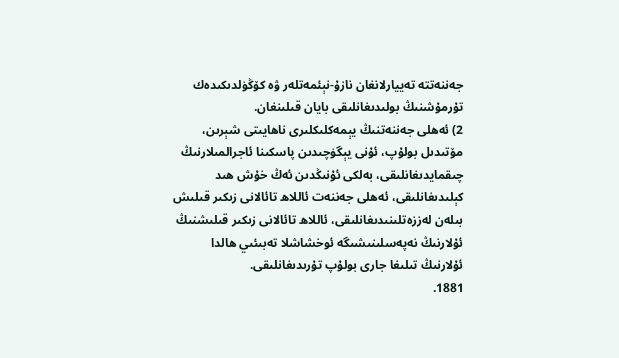جەننەتتە تەييارلانغان نازۇ-نېئمەتلەر ۋە كۆڭۈلدىكىدەك تۇرمۇشنىڭ بولىدىغانلىقى بايان قىلىنغان.
2) ئەھلى جەننەتنىڭ يېمەكلىكلىرى ناھايىتى شېرىن، مۆتىدىل بولۇپ، ئۇنى يېگۈچىدىن پاسكىنا ئاجرالمىلارنىڭ چىقمايدىغانلىقى، بەلكى ئۇنىڭدىن ئەڭ خۇش ھىد كېلىدىغانلىقى، ئەھلى جەننەت ئاللاھ تائالانى زىكىر قىلىش بىلەن لەززەتلىنىدىغانلىقى، ئاللاھ تائالانى زىكىر قىلىشنىڭ ئۇلارنىڭ نەپەسلىنىشىگە ئوخشاشلا تەبىئىي ھالدا ئۇلارنىڭ تىلىغا جارى بولۇپ تۇرىدىغانلىقى.
1881.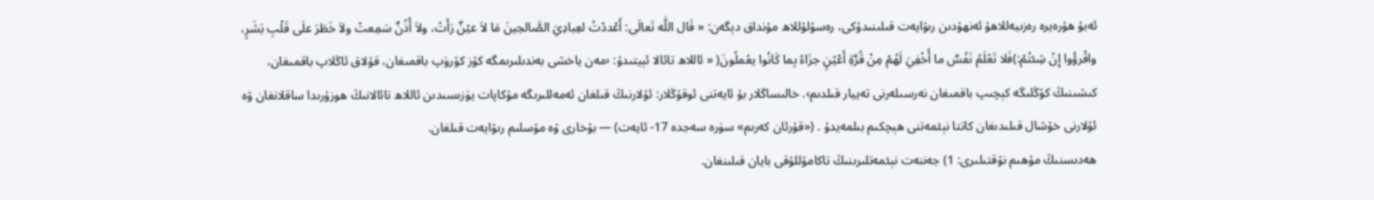ئەبۇ ھۇرەيرە رەزىيەللاھۇ ئەنھۇدىن رىۋايەت قىلىنىدۇكى، رەسۇلۇللاھ مۇنداق دېگەن: « قَال اللَّه تَعالَى: أَعْددْتُ لعِبادِيَ الصَّالحِينَ مَا لاَ عيْنٌ رَأَتْ، ولاَ أُذُنٌ سَمِعتْ ولاَ خَطَرَ علَى قَلْبِ بَشَرٍ، واقْرؤُوا إِنْ شِئتُمْ:)فَلا تَعْلَمُ نَفْسٌ ما أُخْفِيَ لَهُمْ مِنْ قُرَّةِ أَعْيُنٍ جزَاءً بِما كَانُوا يعْملُونَ( « ئاللاھ تائالا ئېيتىدۇ: ‹مەن ياخشى بەندىلىرىمگە كۆز كۆرۈپ باقمىغان، قۇلاق ئاڭلاپ باقمىغان، كىشىنىڭ كۆڭلىگە كېچىپ باقمىغان نەرسىلەرنى تەييار قىلدىم›. خالىساڭلار بۇ ئايەتنى ئوقۇڭلار: ئۇلارنىڭ قىلغان ئەمەللىرىگە مۇكاپات يۈزىسىدىن ئاللاھ تائالانىڭ ھوزۇرىدا ساقلانغان ۋە ئۇلارنى خۇشال قىلىدىغان كاتتا نېئمەتنى ھېچكىم بىلمەيدۇ . («قۇرئان كەرىم» سۈرە سەجدە 17- ئايەت) ― بۇخارى ۋە مۇسلىم رىۋايەت قىلغان.
ھەدىسنىڭ مۇھىم نۇقتىلىرى: 1) جەننەت نېئمەتلىرىنىڭ تاكامۇللۇقى بايان قىلىنغان.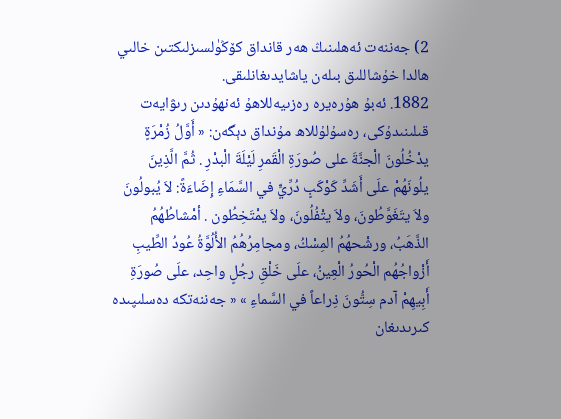2) جەننەت ئەھلىنىڭ ھەر قانداق كۆڭۈلسىزلىكتىن خالىي ھالدا خۇشاللىق بىلەن ياشايدىغانلىقى.
1882. ئەبۇ ھۇرەيرە رەزىيەللاھۇ ئەنھۇدىن رىۋايەت قىلىنىدۇكى، رەسۇلۇللاھ مۇنداق دېگەن: « أَوَّلُ زُمْرَةٍ يدْخُلُونَ الْجنَّةَ على صُورَةِ الْقَمرِ لَيْلَةَ الْبدْرِ . ثُمَّ الَّذِينَ يلُونَهُمْ علَى أَشَدِّ كَوْكَبٍ دُرِّيٍّ في السَّمَاءِ إِضَاءَةً: لاَ يُبولُونَ ولاَ يتَغَوَّطُونَ، ولاَ يتْفُلُونَ، ولاَ يمْتَخِطُون . أمْشاطُهُمُ الذَّهَبُ، ورشْحهُمُ المِسْكُ، ومجامِرُهُمُ الأُلُوَّةُ عُودُ الطِّيبِ أَزْواجُهُم الْحُورُ الْعِينُ، علَى خَلْقِ رجُلٍ واحِد، علَى صُورَةِ أَبِيهِمْ آدم سِتُّونَ ذِراعاً في السَّماءِ » « جەننەتكە دەسلىپىدە كىرىدىغان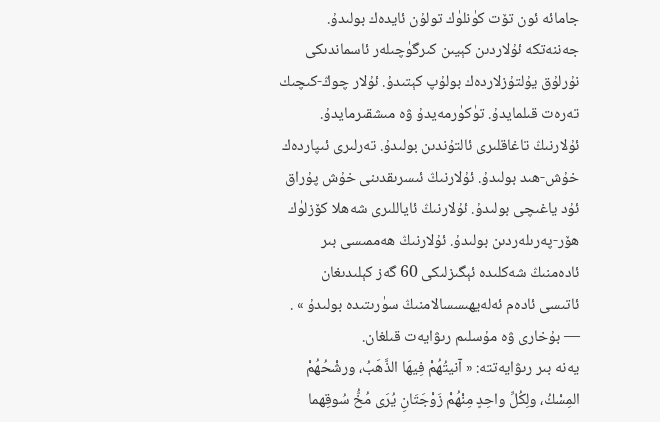جامائە ئون تۆت كۈنلۈك تولۇن ئايدەك بولىدۇ. جەننەتكە ئۇلاردىن كېيىن كىرگۈچىلەر ئاسماندىكى نۇرلۇق يۇلتۇزلاردەك بولۇپ كېتىدۇ. ئۇلار چوڭ-كىچىك تەرەت قىلمايدۇ. تۈكۈرمەيدۇ ۋە مىشقىرمايدۇ. ئۇلارنىڭ تاغاقلىرى ئالتۇندىن بولىدۇ. تەرلىرى ئىپاردەك خۇش-ھىد بولىدۇ. ئۇلارنىڭ ئىسرىقدىنى خۇش پۇراق ئۇد ياغىچى بولىدۇ. ئۇلارنىڭ ئاياللىرى شەھلا كۆزلۈك ھۆر-پەرىلەردىن بولىدۇ. ئۇلارنىڭ ھەممىسى بىر ئادەمنىڭ شەكلىدە ئېگىزلىكى 60 گەز كېلىدىغان ئاتىسى ئادەم ئەلەيھىسسالامنىڭ سۈرىتىدە بولىدۇ » .
― بۇخارى ۋە مۇسلىم رىۋايەت قىلغان.
يەنە بىر رىۋايەتتە: « آنيتُهُمْ فِيهَا الذَّهَبُ، ورشْحُهُمْ المِسْكُ، ولِكُلِّ واحِدٍ مِنْهُمْ زَوْجَتَانِ يُرَى مُخُّ سُوقِهما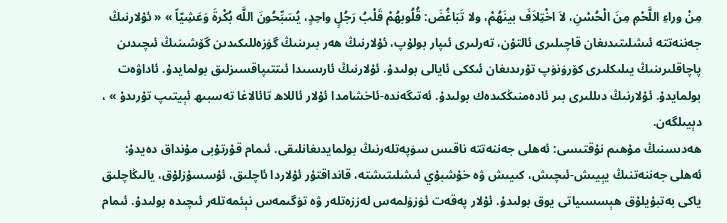مِنْ وراءِ اللَّحْمِ مِنَ الْحُسْنِ، لاَ اخْتِلاَفَ بينَهُمْ، ولا تَبَاغُضَ: قُلُوبهُمْ قَلْبُ رَجُلٍ واحِدٍ، يُسَبِّحُونَ اللَّه بُكْرةَ وَعَشِيّاً » « ئۇلارنىڭ جەننەتتە ئىشلىتىدىغان قاچىلىرى ئالتۇن، تەرلىرى ئىپار بولۇپ، ئۇلارنىڭ ھەر بىرىنىڭ گۈزەللىكىدىن گۆشىنىڭ ئىچىدىن پاچاقلىرىنىڭ يىلىكلىرى كۆرۈنۈپ تۇرىدىغان ئىككى ئايالى بولىدۇ. ئۇلارنىڭ ئارىسىدا ئىتتىپاقسىزلىق بولمايدۇ. ئاداۋەت بولمايدۇ. ئۇلارنىڭ دىللىرى بىر ئادەمنىڭكىدەك بولىدۇ. ئەتىگەندە-ئاخشامدا ئۇلار ئاللاھ تائالاغا تەسبىھ ئېيتىپ تۇرىدۇ » ، دېيىلگەن.
ھەدىسنىڭ مۇھىم نۇقتىسى: ئەھلى جەننەتتە ناقىس سۈپەتلەرنىڭ بولمايدىغانلىقى. ئىمام قۇرتۇبى مۇنداق دەيدۇ: ئەھلى جەننەتنىڭ يېيىش-ئىچىش، كىيىش ۋە خۇشبۇي ئىشلىتىشتە، قانداقتۇر ئۇلاردا ئاچلىق، ئۇسسۇزلۇق، يالىڭاچلىق ياكى بەتبۇيلۇق ھېسسىياتى يوق بولىدۇ. ئۇلار پەقەت ئۈزۈلمەس لەززەتلەر ۋە تۈگىمەس نېئمەتلەر ئىچىدە بولىدۇ. ئىمام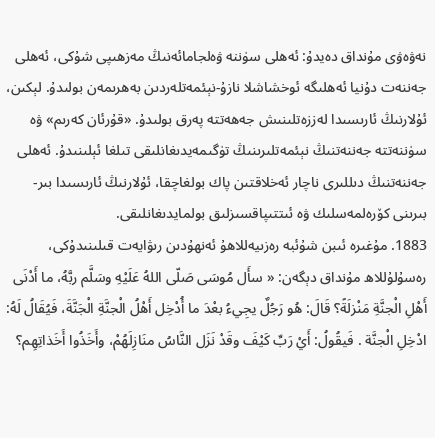نەۋەۋى مۇنداق دەيدۇ: ئەھلى سۈننە ۋەلجامائەنىڭ مەزھىپى شۇكى، ئەھلى جەننەت دۇنيا ئەھلىگە ئوخشاشلا نازۇ-نېئمەتلەردىن بەھرىمەن بولىدۇ. لېكىن، ئۇلارنىڭ ئارىسىدا لەززەتلىنىش جەھەتتە پەرق بولىدۇ. «قۇرئان كەرىم» ۋە سۈننەتتە جەننەتنىڭ نېئمەتلىرىنىڭ تۈگىمەيدىغانلىقى تىلغا ئېلىنىدۇ. ئەھلى جەننەتنىڭ دىللىرى ناچار ئەخلاقتىن پاك بولغاچقا، ئۇلارنىڭ ئارىسىدا بىر-بىرىنى كۆرەلمەسلىك ۋە ئىتتىپاقسىزلىق بولمايدىغانلىقى.
1883. مۇغىرە ئىبن شۇئبە رەزىيەللاھۇ ئەنھۇدىن رىۋايەت قىلىنىدۇكى، رەسۇلۇللاھ مۇنداق دېگەن: « سأَل مُوسَى صَلّى اللهُ عَلَيْهِ وسَلَّم ربَّهُ، ما أَدْنَى أَهْلِ الْجنَّةِ مَنْزلَةً؟ قَالَ: هُو رَجُلٌ يجِيءُ بعْدَ ما أُدْخِل أَهْلُ الْجنَّةِ الْجَنَّةَ، فَيُقَالُ لَهُ: ادْخِلِ الْجنَّة . فَيقُولُ: أَيْ رَبِّ كَيْفَ وقَدْ نَزَل النَّاسُ منَازِلَهُمْ، وأَخَذُوا أَخَذاتِهِم؟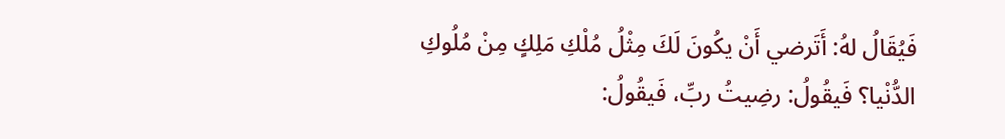فَيُقَالُ لهُ: أَتَرضي أَنْ يكُونَ لَكَ مِثْلُ مُلْكِ مَلِكٍ مِنْ مُلُوكِ الدُّنْيا؟ فَيقُولُ: رضِيتُ ربِّ، فَيقُولُ: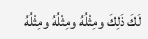لَكَ ذَلِكَ ومِثْلُهُ ومِثْلُهُ ومِثْلُهُ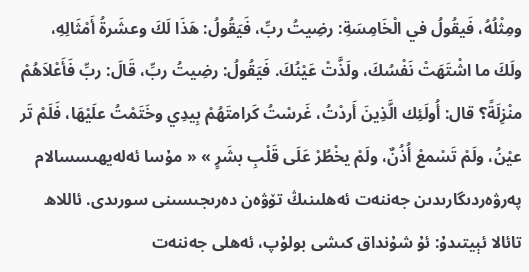ومِثْلُهُ، فَيقُولُ في الْخَامِسَةِ: رضِيتُ ربِّ، فَيَقُولُ: هَذَا لَكَ وعشَرةُ أَمْثَالِهِ، ولَكَ ما اشْتَهَتْ نَفْسُكَ، ولَذَّتْ عَيْنُكَ. فَيَقُولُ: رضِيتُ ربِّ، قَالَ: ربِّ فَأَعْلاَهُمْ منْزِلَةً؟ قال: أُولَئِك الَّذِينَ أَردْتُ، غَرسْتُ كَرامتَهُمْ بِيدِي وخَتَمْتُ علَيْهَا، فَلَمْ تَر عيْنُ، ولَمْ تَسْمعْ أُذُنٌ، ولَمْ يخْطُرْ عَلَى قَلْبِ بشَرٍ » « مۇسا ئەلەيھىسسالام پەرۋەردىگارىدىن جەننەت ئەھلىنىڭ تۆۋەن دەرىجىسىنى سورىدى. ئاللاھ تائالا ئېيتىدۇ: ئۇ شۇنداق كىشى بولۇپ، ئەھلى جەننەت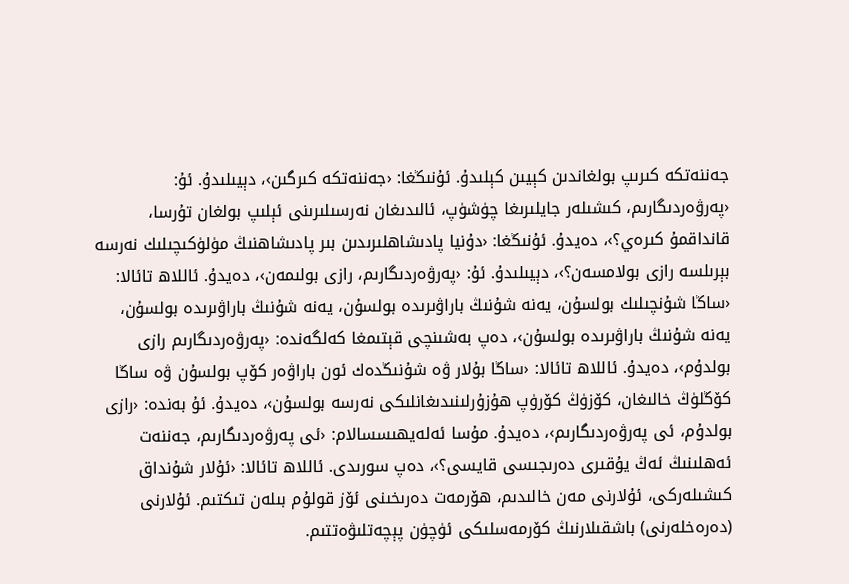جەننەتكە كىرىپ بولغاندىن كېيىن كېلىدۇ. ئۇنىڭغا: ‹جەننەتكە كىرگىن›، دېيىلىدۇ. ئۇ: ‹پەرۋەردىگارىم، كىشىلەر جايلىرىغا چۈشۈپ، ئالىدىغان نەرسىلىرىنى ئېلىپ بولغان تۇرسا، قانداقمۇ كىرەي؟›، دەيدۇ. ئۇنىڭغا: ‹دۇنيا پادىشاھلىرىدىن بىر پادىشاھنىڭ مۈلۈكىچىلىك نەرسە بېرىلسە رازى بولامسەن؟›، دېيىلىدۇ. ئۇ: ‹پەرۋەردىگارىم، رازى بولىمەن›، دەيدۇ. ئاللاھ تائالا: ‹ساڭا شۇنچىلىك بولسۇن، يەنە شۇنىڭ باراۋىرىدە بولسۇن، يەنە شۇنىڭ باراۋىرىدە بولسۇن، يەنە شۇنىڭ باراۋىرىدە بولسۇن›، دەپ بەشىنچى قېتىمغا كەلگەندە: ‹پەرۋەردىگارىم رازى بولدۇم›، دەيدۇ. ئاللاھ تائالا: ‹ساڭا بۇلار ۋە شۇنىڭدەك ئون باراۋەر كۆپ بولسۇن ۋە ساڭا كۆڭلۈڭ خالىغان، كۆزۈڭ كۆرۈپ ھۇزۇرلىنىدىغانلىكى نەرسە بولسۇن›، دەيدۇ. ئۇ بەندە: ‹رازى بولدۇم، ئى پەرۋەردىگارىم›، دەيدۇ. مۇسا ئەلەيھىسسالام: ‹ئى پەرۋەردىگارىم، جەننەت ئەھلىنىڭ ئەڭ يۇقىرى دەرىجىسى قايسى؟›، دەپ سورىدى. ئاللاھ تائالا: ‹ئۇلار شۇنداق كىشىلەركى، ئۇلارنى مەن خالىدىم، ھۆرمەت دەرىخىنى ئۆز قولۇم بىلەن تىكتىم. ئۇلارنى (دەرەخلەرنى) باشقىلارنىڭ كۆرمەسلىكى ئۈچۈن پېچەتلىۋەتتىم.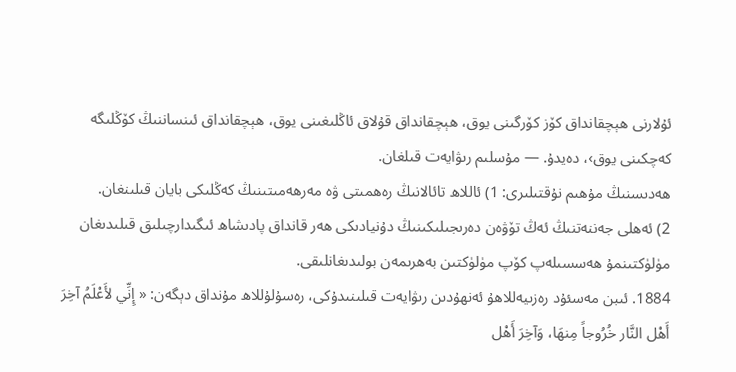ئۇلارنى ھېچقانداق كۆز كۆرگىنى يوق، ھېچقانداق قۇلاق ئاڭلىغىنى يوق، ھېچقانداق ئىنساننىڭ كۆڭلىگە كەچكىنى يوق›، دەيدۇ. ― مۇسلىم رىۋايەت قىلغان.
ھەدىسنىڭ مۇھىم نۇقتىلىرى: 1) ئاللاھ تائالانىڭ رەھمىتى ۋە مەرھەمىتىنىڭ كەڭلىكى بايان قىلىنغان.
2) ئەھلى جەننەتنىڭ ئەڭ تۆۋەن دەرىجىلىكىنىڭ دۇنيادىكى ھەر قانداق پادىشاھ ئىگىدارچىلىق قىلىدىغان مۈلۈكتىنمۇ ھەسسىلەپ كۆپ مۈلۈكتىن بەھرىمەن بولىدىغانلىقى.
1884. ئىبن مەسئۇد رەزىيەللاھۇ ئەنھۇدىن رىۋايەت قىلىنىدۇكى، رەسۇلۇللاھ مۇنداق دېگەن: « إِنِّي لأَعْلَمُ آخِرَ أَهْل النَّار خُرُوجاً مِنهَا، وَآخِرَ أَهْل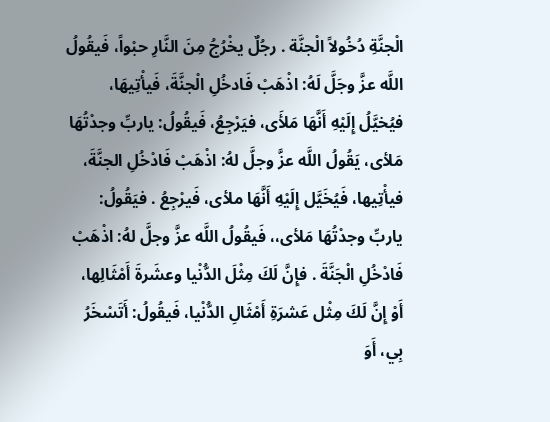الْجنَّةِ دُخُولاً الْجنَّة . رجُلٌ يخْرُجُ مِنَ النَّارِ حبْواً، فَيقُولُ اللَّه عزَّ وجَلَّ لَهُ: اذْهَبْ فَادخُلِ الْجنَّةَ، فَيأْتِيهَا، فيُخيَّلُ إِلَيْهِ أَنَّهَا مَلأَى، فيَرْجِعُ، فَيقُولُ: ياربِّ وجدْتُهَا مَلأى، يَقُولُ اللَّه عزَّ وجلَّ لهُ: اذْهَبْ فَادْخُلِ الجنَّةَ، فيأْتِيها، فَيُخَيَّل إِلَيْهِ أَنَّهَا ملأى، فَيرْجِعُ . فيَقُولُ: ياربِّ وجدْتُهَا مَلأى،، فَيقُولُ اللَّه عزَّ وجلَّ لهُ: اذْهَبْ فَادْخُلِ الْجَنَّةَ . فإِنَّ لَكَ مِثْلَ الدُّنْيا وعشَرةَ أَمْثَالِها، أَوْ إِنَّ لَكَ مِثْل عَشرَةِ أَمْثَالِ الدُّنْيا، فَيقُولُ: أَتَسْخَرُ بِي، أَوَ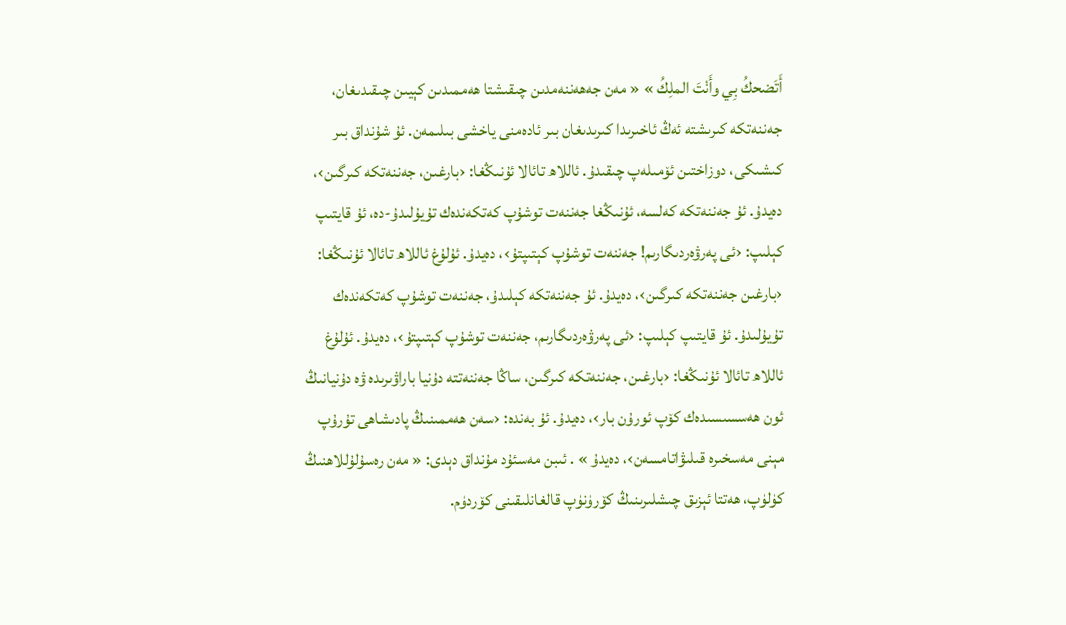أَتَضحكُ بِي وأَنْتَ الملِكُ » « مەن جەھەننەمدىن چىقىشتا ھەممىدىن كېيىن چىقىدىغان، جەننەتكە كىرىشتە ئەڭ ئاخىرىدا كىرىدىغان بىر ئادەمنى ياخشى بىلىمەن. ئۇ شۇنداق بىر كىشىكى، دوزاختىن ئۆمىلەپ چىقىدۇ. ئاللاھ تائالا ئۇنىڭغا: ‹بارغىن، جەننەتكە كىرگىن›، دەيدۇ. ئۇ جەننەتكە كەلسە، ئۇنىڭغا جەننەت توشۇپ كەتكەندەك تۇيۇلىدۇ-دە، ئۇ قايتىپ كېلىپ: ‹ئى پەرۋەردىگارىم! جەننەت توشۇپ كېتىپتۇ›، دەيدۇ. ئۇلۇغ ئاللاھ تائالا ئۇنىڭغا: ‹بارغىن جەننەتكە كىرگىن›، دەيدۇ. ئۇ جەننەتكە كېلىدۇ، جەننەت توشۇپ كەتكەندەك تۇيۇلىدۇ. ئۇ قايتىپ كېلىپ: ‹ئى پەرۋەردىگارىم، جەننەت توشۇپ كېتىپتۇ›، دەيدۇ. ئۇلۇغ ئاللاھ تائالا ئۇنىڭغا: ‹بارغىن، جەننەتكە كىرگىن، ساڭا جەننەتتە دۇنيا باراۋىرىدە ۋە دۇنيانىڭ ئون ھەسسىسىدەك كۆپ ئورۇن بار›، دەيدۇ. ئۇ بەندە: ‹سەن ھەممىنىڭ پادىشاھى تۇرۇپ مېنى مەسخىرە قىلىۋاتامسەن›، دەيدۇ » . ئىبن مەسئۇد مۇنداق دېدى: « مەن رەسۇلۇللاھنىڭ كۈلۈپ، ھەتتا ئېزىق چىشلىرىنىڭ كۆرۈنۈپ قالغانلىقىنى كۆردۈم.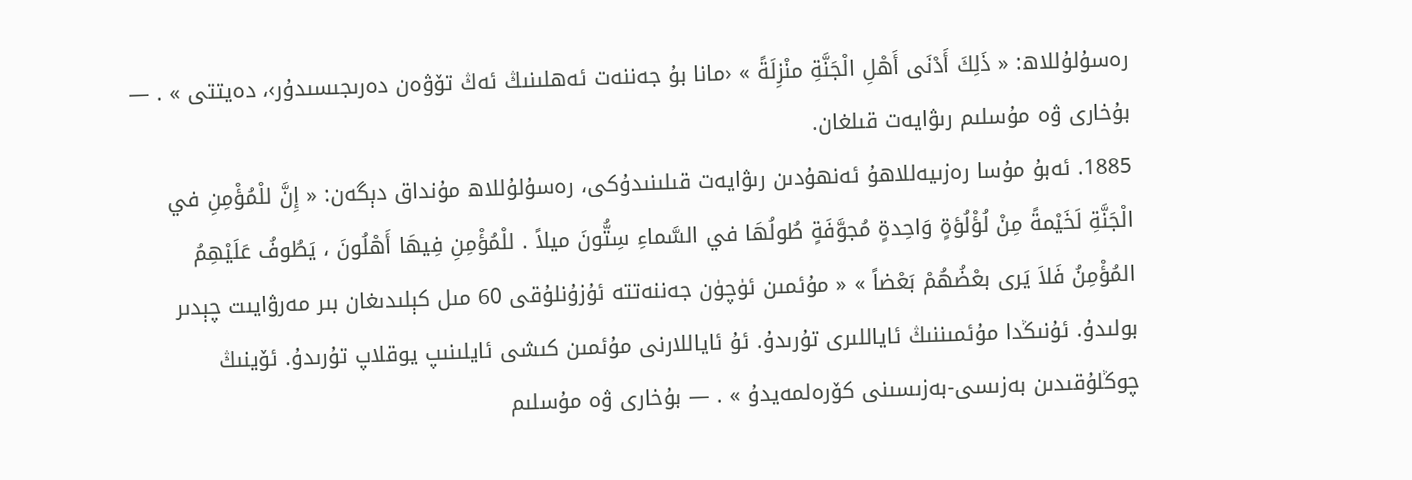رەسۇلۇللاھ: « ذَلِكَ أَدْنَى أَهْلِ الْجَنَّةِ منْزِلَةً » ‹مانا بۇ جەننەت ئەھلىنىڭ ئەڭ تۆۋەن دەرىجىسىدۇر›، دەيتتى » . ― بۇخارى ۋە مۇسلىم رىۋايەت قىلغان.
1885. ئەبۇ مۇسا رەزىيەللاھۇ ئەنھۇدىن رىۋايەت قىلىنىدۇكى، رەسۇلۇللاھ مۇنداق دېگەن: « إِنَّ للْمُؤْمِنِ في الْجَنَّةِ لَخَيْمةً مِنْ لُؤْلُؤةٍ وَاحِدةٍ مُجوَّفَةٍ طُولُهَا في السَّماءِ سِتُّونَ ميلاً . للْمُؤْمِنِ فِيهَا أَهْلُونَ ، يَطُوفُ عَلَيْهِمُ المُؤْمِنُ فَلاَ يَرى بعْضُهُمْ بَعْضاً » « مۇئمىن ئۈچۈن جەننەتتە ئۇزۇنلۇقى 60 مىل كېلىدىغان بىر مەرۋايىت چېدىر بولىدۇ. ئۇنىڭدا مۇئمىننىڭ ئاياللىرى تۇرىدۇ. ئۇ ئاياللارنى مۇئمىن كىشى ئايلىنىپ يوقلاپ تۇرىدۇ. ئۆينىڭ چوڭلۇقىدىن بەزىسى-بەزىسىنى كۆرەلمەيدۇ » . ― بۇخارى ۋە مۇسلىم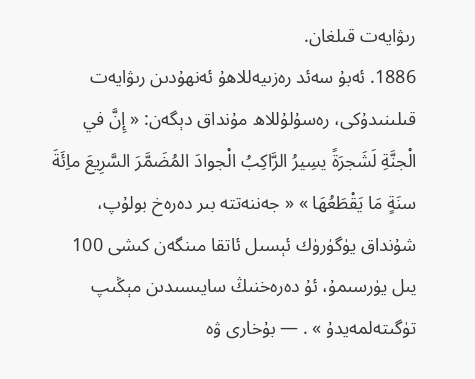رىۋايەت قىلغان.
1886. ئەبۇ سەئد رەزىيەللاھۇ ئەنھۇدىن رىۋايەت قىلىنىدۇكى، رەسۇلۇللاھ مۇنداق دېگەن: « إِنَّ في الْجنَّةِ لَشَجرَةً يسِيرُ الرَّاكِبُ الْجوادَ المُضَمَّرَ السَّرِيعَ ماِئَةَ سنَةٍ مَا يَقْطَعُهَا » « جەننەتتە بىر دەرەخ بولۇپ، شۇنداق يۈگۈرۈك ئېسىل ئاتقا مىنگەن كىشى 100 يىل يۈرسىمۇ، ئۇ دەرەخنىڭ سايىسىدىن مېڭىپ تۈگىتەلمەيدۇ » . ― بۇخارى ۋە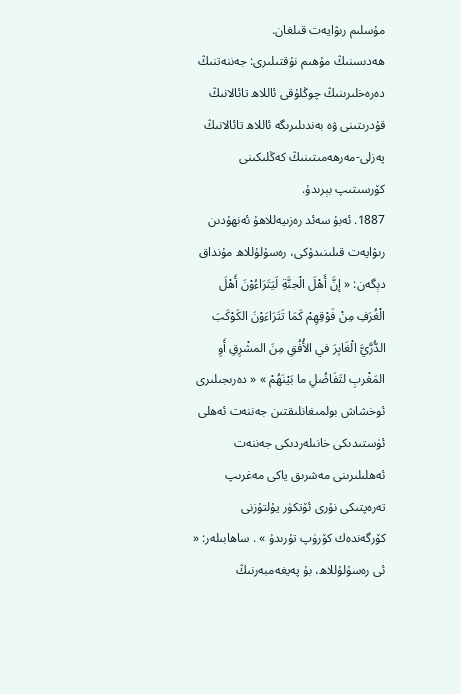مۇسلىم رىۋايەت قىلغان.
ھەدىسنىڭ مۇھىم نۇقتىلىرى: جەننەتنىڭ دەرەخلىرىنىڭ چوڭلۇقى ئاللاھ تائالانىڭ قۇدرىتىنى ۋە بەندىلىرىگە ئاللاھ تائالانىڭ پەزلى-مەرھەمىتىنىڭ كەڭلىكىنى كۆرسىتىپ بېرىدۇ.
1887. ئەبۇ سەئد رەزىيەللاھۇ ئەنھۇدىن رىۋايەت قىلىنىدۇكى، رەسۇلۇللاھ مۇنداق دېگەن: « إنَّ أَهْلَ الْجنَّةِ لَيَتَرَاءُوْنَ أَهْلَ الْغُرَفِ مِنْ فَوْقِهِمْ كَمَا تَتَرَاءَوْنَ الكَوْكَبَ الدُّرَّيَّ الْغَابِرَ في الأُفُقِ مِنَ المشْرِقِ أَوِ المَغْربِ لتَفَاضُلِ ما بَيْنَهُمْ » « دەرىجىلىرى ئوخشاش بولمىغانلىقتىن جەننەت ئەھلى ئۈستىدىكى خانىلەردىكى جەننەت ئەھلىلىرىنى مەشرىق ياكى مەغرىپ تەرەپتىكى نۇرى ئۆتكۈر يۇلتۇزنى كۆرگەندەك كۆرۈپ تۇرىدۇ » . ساھابىلەر: « ئى رەسۇلۇللاھ، بۇ پەيغەمبەرنىڭ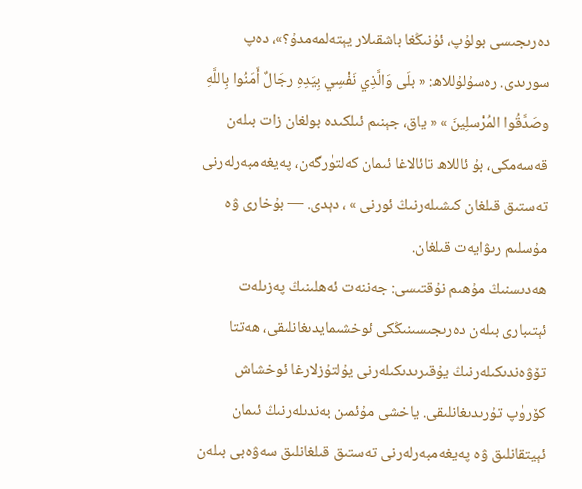دەرىجىسى بولۇپ، ئۇنىڭغا باشقىلار يېتەلمەمدۇ؟»، دەپ سورىدى. رەسۇلۇللاھ: « بلَى وَالَّذِي نَفْسِي بِيَدِهِ رجَالٌ أَمَنُوا بِاللَّهِ وصَدَّقُوا المُرْسلِينَ » « ياق، جېنىم ئىلكىدە بولغان زات بىلەن قەسەمكى، بۇ ئاللاھ تائالاغا ئىمان كەلتۈرگەن، پەيغەمبەرلەرنى تەستىق قىلغان كىشىلەرنىڭ ئورنى » ، دېدى. ― بۇخارى ۋە مۇسلىم رىۋايەت قىلغان.
ھەدىسنىڭ مۇھىم نۇقتىسى: جەننەت ئەھلىنىڭ پەزىلەت ئېتىبارى بىلەن دەرىجىسىنىڭكى ئوخشىمايدىغانلىقى، ھەتتا تۆۋەندىكىلەرنىڭ يۇقىرىدىكىلەرنى يۇلتۇزلارغا ئوخشاش كۆرۈپ تۇرىدىغانلىقى. ياخشى مۇئمىن بەندىلەرنىڭ ئىمان ئېيتقانلىق ۋە پەيغەمبەرلەرنى تەستىق قىلغانلىق سەۋەبى بىلەن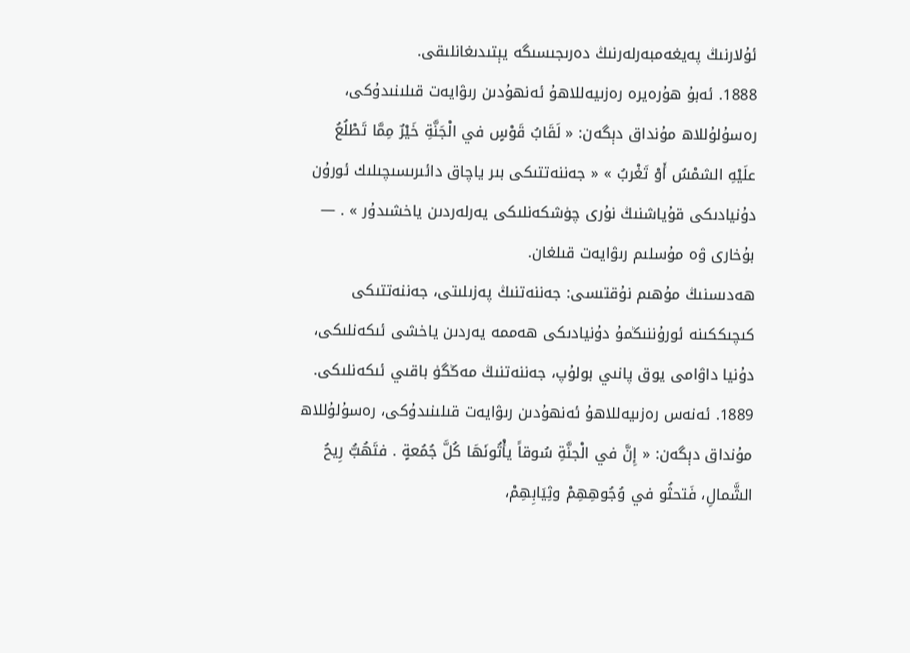ئۇلارنىڭ پەيغەمبەرلەرنىڭ دەرىجىسىگە يېتىدىغانلىقى.
1888. ئەبۇ ھۇرەيرە رەزىيەللاھۇ ئەنھۇدىن رىۋايەت قىلىنىدۇكى، رەسۇلۇللاھ مۇنداق دېگەن: « لَقَابُ قَوْسٍ في الْجَنَّةِ خَيْرٌ مِمَّا تَطْلُعُ علَيْهِ الشمْسُ أَوْ تَغْربُ » « جەننەتتىكى بىر ياچاق دائىرىسىچىلىك ئورۇن دۇنيادىكى قۇياشنىڭ نۇرى چۈشكەنلىكى يەرلەردىن ياخشىدۇر » . ― بۇخارى ۋە مۇسلىم رىۋايەت قىلغان.
ھەدىسنىڭ مۇھىم نۇقتىسى: جەننەتنىڭ پەزىلىتى، جەننەتتىكى كىچىككىنە ئورۇننىڭمۇ دۇنيادىكى ھەممە يەردىن ياخشى ئىكەنلىكى، دۇنيا داۋامى يوق پانىي بولۇپ، جەننەتنىڭ مەڭگۈ باقىي ئىكەنلىكى.
1889. ئەنەس رەزىيەللاھۇ ئەنھۇدىن رىۋايەت قىلىنىدۇكى، رەسۇلۇللاھ مۇنداق دېگەن: « إِنَّ في الْجنَّةِ سُوقاً يأْتُونَهَا كُلَّ جُمُعةٍ . فتَهُبُّ رِيحُ الشَّمالِ، فَتحثُو في وُجُوهِهِمْ وثِيَابِهِمْ،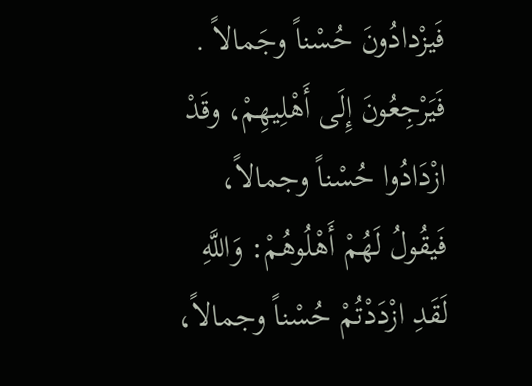فَيزْدادُونَ حُسْناً وجَمالاً . فَيَرْجِعُونَ إِلَى أَهْلِيهِمْ، وقَدْ ازْدَادُوا حُسْناً وجمالاً، فَيقُولُ لَهُمْ أَهْلُوهُمْ: وَاللَّهِ لَقَدِ ازْدَدْتُمْ حُسْناً وجمالاً،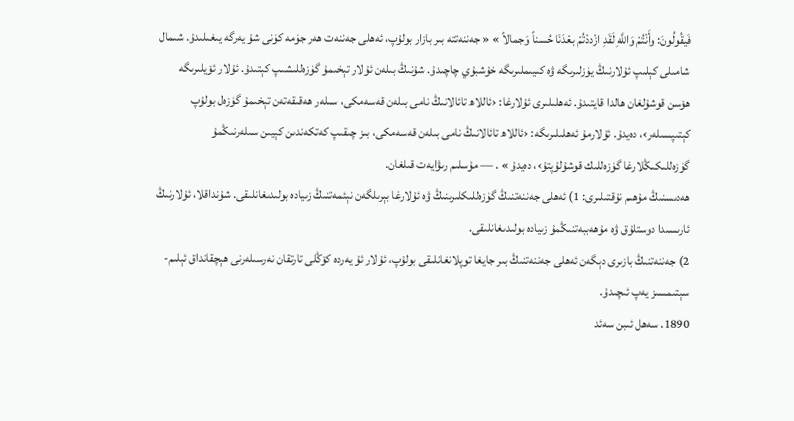فَيقُولُونَ: وأَنْتُمْ وَاللَّهِ لَقَدِ ازْددْتُمْ بعْدَنَا حُسناً وَجمالاً » « جەننەتتە بىر بازار بولۇپ، ئەھلى جەننەت ھەر جۈمە كۈنى شۇ يەرگە يىغىلىدۇ. شىمال شامىلى كېلىپ ئۇلارنىڭ يۈزلىرىگە ۋە كىيىملىرىگە خۇشبۇي چاچىدۇ. شۇنىڭ بىلەن ئۇلار تېخىمۇ گۈزەللىشىپ كېتىدۇ. ئۇلار ئۆيلىرىگە ھۆسن قوشۇلغان ھالدا قايتىدۇ. ئەھلىلىرى ئۇلارغا: ‹ئاللاھ تائالانىڭ نامى بىلەن قەسەمكى، سىلەر ھەقىقەتەن تېخىمۇ گۈزەل بولۇپ كېتىپسىلەر›، دەيدۇ. ئۇلارمۇ ئەھلىلىرىگە: ‹ئاللاھ تائالانىڭ نامى بىلەن قەسەمكى، بىز چىقىپ كەتكەندىن كېيىن سىلەرنىڭمۇ گۈزەللىكىڭلارغا گۈزەللىك قوشۇلۇپتۇ›، دەيدۇ » . ― مۇسلىم رىۋايەت قىلغان.
ھەدىسنىڭ مۇھىم نۇقتىلىرى: 1) ئەھلى جەننەتنىڭ گۈزەللىكلىرىنىڭ ۋە ئۇلارغا بېرىلگەن نېئمەتنىڭ زىيادە بولىدىغانلىقى. شۇنداقلا، ئۇلارنىڭ ئارىسىدا دوستلۇق ۋە مۇھەببەتنىڭمۇ زىيادە بولىدىغانلىقى.
2) جەننەتنىڭ بازىرى دېگەن ئەھلى جەننەتنىڭ بىر جايغا توپلانغانلىقى بولۇپ، ئۇلار ئۇ يەردە كۆڭلى تارتقان نەرسىلەرنى ھېچقانداق ئېلىم-سېتىمسىز يەپ ئىچىدۇ.
1890. سەھل ئىبن سەئد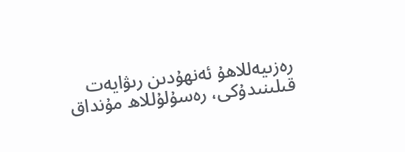رەزىيەللاھۇ ئەنھۇدىن رىۋايەت قىلىنىدۇكى، رەسۇلۇللاھ مۇنداق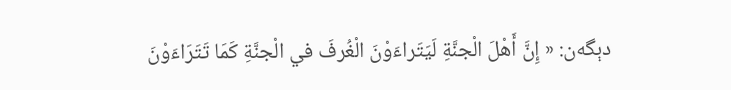دېگەن: « إِنَّ أَهْلَ الْجنَّةِ لَيَتَراءَوْنَ الْغُرفَ في الْجنَّةِ كَمَا تَتَرَاءَوْنَ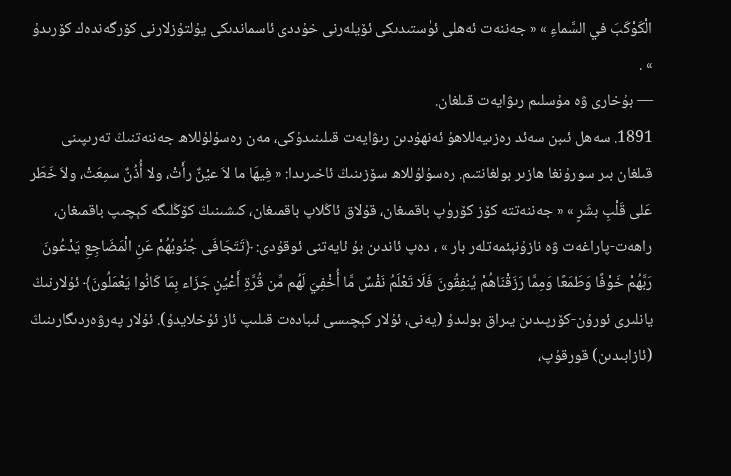الْكَوْكَبَ في السَّماءِ » « جەننەت ئەھلى ئۈستىدىكى ئۆيلەرنى خۇددى ئاسماندىكى يۇلتۇزلارنى كۆرگەندەك كۆرىدۇ » .
― بۇخارى ۋە مۇسلىم رىۋايەت قىلغان.
1891. سەھل ئىبن سەئد رەزىيەللاھۇ ئەنھۇدىن رىۋايەت قىلىنىدۇكى، مەن رەسۇلۇللاھ جەننەتنىڭ تەرىپىنى قىلغان بىر سورۇنغا ھازىر بولغانتىم. رەسۇلۇللاھ سۆزىنىڭ ئاخىرىدا: « فِيهَا ما لاَ عيْنٌ رأَتْ، ولا أُذُنٌ سمِعَتْ، ولاَ خَطَر عَلى قَلْبِ بشَرٍ » « جەننەتتە كۆز كۆرۈپ باقمىغان، قۇلاق ئاڭلاپ باقمىغان، كىشىنىڭ كۆڭلىگە كېچىپ باقمىغان، راھەت-پاراغەت ۋە نازۇنېئمەتلەر بار » ، دەپ ئاندىن بۇ ئايەتنى ئوقۇدى: ﴿تَتَجَافَى جُنُوبُهُمْ عَنِ الْمَضَاجِعِ يَدْعُونَ رَبَّهُمْ خَوْفًا وَطَمَعًا وَمِمَّا رَزَقْنَاهُمْ يُنفِقُونَ فَلَا تَعْلَمُ نَفْسٌ مَّا أُخْفِيَ لَهُم مِّن قُرَّةِ أَعْيُنٍ جَزَاء بِمَا كَانُوا يَعْمَلُونَ﴾ ئۇلارنىڭ يانلىرى ئورۇن-كۆرپىدىن يىراق بولىدۇ (يەنى، ئۇلار كېچىسى ئىبادەت قىلىپ ئاز ئۇخلايدۇ). ئۇلار پەرۋەردىگارىنىڭ (ئازابىدىن) قورقۇپ،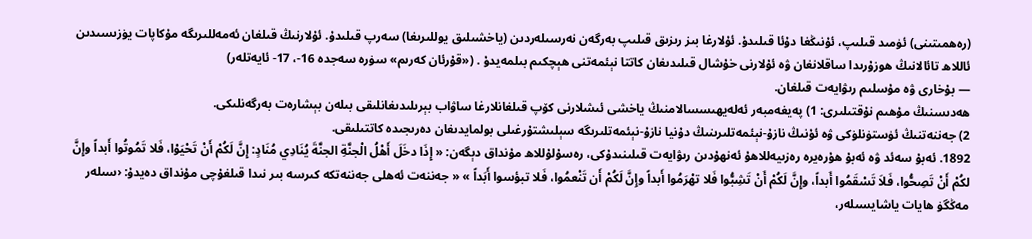(رەھمىتىنى) ئۈمىد قىلىپ، ئۇنىڭغا دۇئا قىلىدۇ. ئۇلارغا بىز رىزىق قىلىپ بەرگەن نەرسىلەردىن (ياخشىلىق يوللىرىغا) سەرپ قىلىدۇ. ئۇلارنىڭ قىلغان ئەمەللىرىگە مۇكاپات يۈزىسىدىن ئاللاھ تائالانىڭ ھوزۇرىدا ساقلانغان ۋە ئۇلارنى خۇشال قىلىدىغان كاتتا نېئمەتنى ھېچكىم بىلمەيدۇ . («قۇرئان كەرىم» سۈرە سەجدە 16-، 17- ئايەتلەر)
― بۇخارى ۋە مۇسلىم رىۋايەت قىلغان.
ھەدىسنىڭ مۇھىم نۇقتىلىرى: 1) پەيغەمبەر ئەلەيھىسسالامنىڭ ياخشى ئىشلارنى كۆپ قىلغانلارغا ساۋاب بېرىلىدىغانلىقى بىلەن بېشارەت بەرگەنلىكى.
2) جەننەتنىڭ ئۈستۈنلۈكى ۋە ئۇنىڭ نازۇ-نېئمەتلىرىنىڭ دۇنيا نازۇ-نېئمەتلىرىگە سېلىشتۇرغىلى بولمايدىغان دەرىجىدە كاتتىلىقى.
1892. ئەبۇ سەئد ۋە ئەبۇ ھۇرەيرە رەزىيەللاھۇ ئەنھۇدىن رىۋايەت قىلىنىدۇكى، رەسۇلۇللاھ مۇنداق دېگەن: « إِذَا دخَلَ أَهْلُ الْجنَّةِ الجنَّةَ يُنَادِي مُنَادٍ: إِنَّ لَكُمْ أَنْ تَحْيَوْا، فَلا تَمُوتُوا أَبداً وإِنَّ لكُمْ أَنْ تَصِحُّوا، فَلاَ تَسْقَمُوا أَبداً، وإِنَّ لَكُمْ أَنْ تَشِبُّوا فَلا تهْرَمُوا أَبداً وإِنَّ لَكُمْ أَن تَنْعمُوا، فَلا تبؤسوا أَبَداً » « جەننەت ئەھلى جەننەتكە كىرسە بىر نىدا قىلغۇچى مۇنداق دەيدۇ: ‹سىلەر مەڭگۈ ھايات ياشايسىلەر،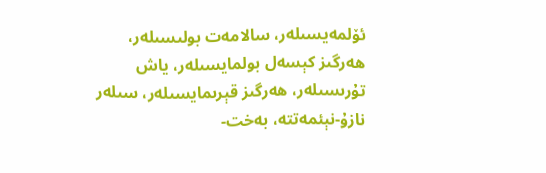ئۆلمەيسىلەر، سالامەت بولىسىلەر، ھەرگىز كېسەل بولمايسىلەر، ياش تۇرىسىلەر، ھەرگىز قېرىمايسىلەر، سىلەر نازۇ-نېئمەتتە، بەخت-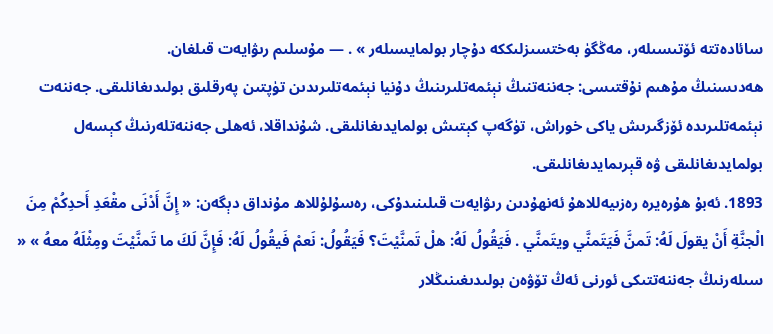سائادەتتە ئۆتىسىلەر، مەڭگۈ بەختسىزلىككە دۇچار بولمايسىلەر » . ― مۇسلىم رىۋايەت قىلغان.
ھەدىسنىڭ مۇھىم نۇقتىسى: جەننەتنىڭ نېئمەتلىرىنىڭ دۇنيا نېئمەتلىرىدىن تۈپتىن پەرقلىق بولىدىغانلىقى. جەننەت نېئمەتلىرىدە ئۆزگىرىش ياكى خوراش، تۈگەپ كېتىش بولمايدىغانلىقى. شۇنداقلا، ئەھلى جەننەتلەرنىڭ كېسەل بولمايدىغانلىقى ۋە قېرىمايدىغانلىقى.
1893. ئەبۇ ھۇرەيرە رەزىيەللاھۇ ئەنھۇدىن رىۋايەت قىلىنىدۇكى، رەسۇلۇللاھ مۇنداق دېگەن: « إِنَّ أَدْنَى مقْعَدِ أَحدِكُمْ مِنَ الْجنَّةِ أَنْ يقولَ لَهُ: تَمنَّ فَيَتَمنَّي ويتَمنَّي . فَيَقُولُ لَهُ: هلْ تَمنَّيْتَ؟ فَيَقُولُ: نَعمْ فَيقُولُ لَهُ: فَإِنَّ لَكَ ما تَمنَّيْتَ ومِثْلَهُ معهُ » « سىلەرنىڭ جەننەتتىكى ئورنى ئەڭ تۆۋەن بولىدىغىنىڭلار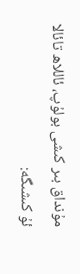مۇنداق بىر كىشى بولۇپ، ئاللاھ تائالا ئۇ كىشىگە: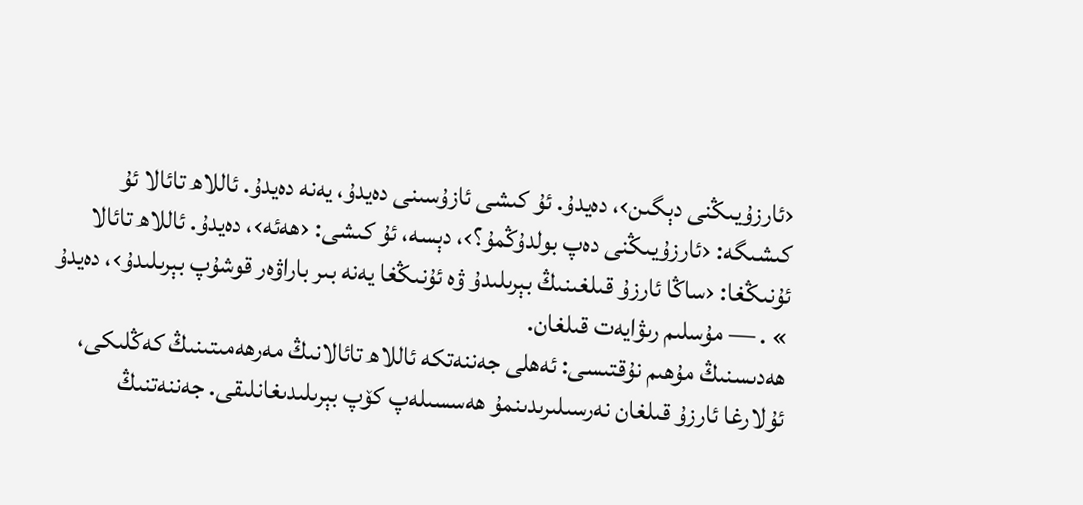‹ئارزۇيىڭنى دېگىن›، دەيدۇ. ئۇ كىشى ئازۇسىنى دەيدۇ، يەنە دەيدۇ. ئاللاھ تائالا ئۇ كىشىگە: ‹ئارزۇيىڭنى دەپ بولدۇڭمۇ؟›، دېسە، ئۇ كىشى: ‹ھەئە›، دەيدۇ. ئاللاھ تائالا ئۇنىڭغا: ‹ساڭا ئارزۇ قىلغىنىڭ بېرىلىدۇ ۋە ئۇنىڭغا يەنە بىر باراۋەر قوشۇپ بېرىلىدۇ›، دەيدۇ » . ― مۇسلىم رىۋايەت قىلغان.
ھەدىسنىڭ مۇھىم نۇقتىسى: ئەھلى جەننەتكە ئاللاھ تائالانىڭ مەرھەمىتىنىڭ كەڭلىكى، ئۇلارغا ئارزۇ قىلغان نەرسىلىرىدىنمۇ ھەسسىلەپ كۆپ بېرىلىدىغانلىقى. جەننەتنىڭ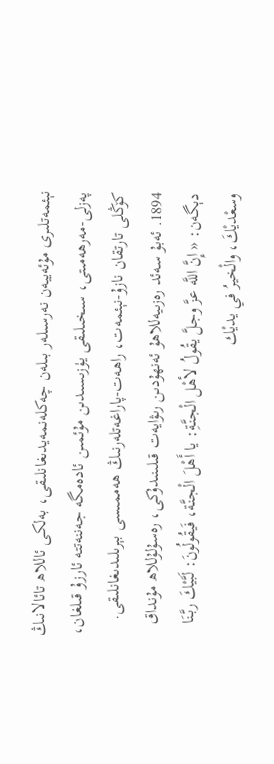نېئمەتلىرى مۇئەييەن نەرسىلەر بىلەن چەكلەنمەيدىغانلىقى، بەلكى ئاللاھ تائالانىڭ پەزلى-مەرھەمىتى، سىخىلىقى يۈزىسىدىن مۇئمىن ئادەمگە جەننەتتە ئارزۇ قىلغان، كۆڭلى تارتقان نازۇ-نېئمەت، راھەت-پاراغەتلەرنىڭ ھەممىسى بېرىلىدىغانلىقى.
1894. ئەبۇ سەئد رەزىيەللاھۇ ئەنھۇدىن رىۋايەت قىلىنىدۇكى، رەسۇلۇللاھ مۇنداق دېگەن: « إِنَّ اللَّه عزَّ وجلَّ يقُولُ لأهْل الْجنَّةِ: يا أَهْلَ الْجنَّة، فَيقُولُونَ: لَبَّيْكَ ربَّنَا وسعْديْكَ، والْخيرُ في يديْك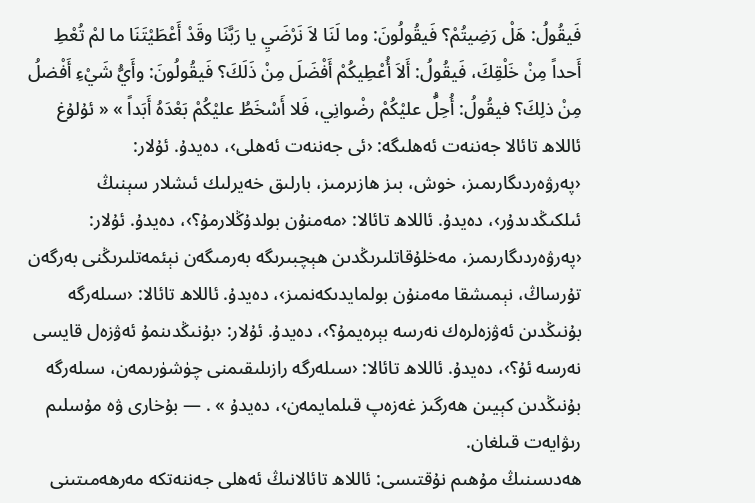فَيقُولُ: هَلْ رَضِيتُمْ؟ فَيقُولُونَ: وما لَنَا لاَ نَرْضَيِ يا رَبَّنَا وقَدْ أَعْطَيْتَنَا ما لمْ تُعْطِ أَحداً مِنْ خَلْقِكَ، فَيقُولُ: أَلاَ أُعْطِيكُمْ أَفْضَلَ مِنْ ذَلَكَ؟ فَيقُولُونَ: وأَيُّ شَيْءِ أَفْضلُ مِنْ ذلِكَ؟ فيقُولُ: أُحِلُّ عليْكُمْ رضْوانِي، فَلا أَسْخَطُ عليْكُمْ بَعْدَهُ أَبَداً » « ئۇلۇغ ئاللاھ تائالا جەننەت ئەھلىگە: ‹ئى جەننەت ئەھلى›، دەيدۇ. ئۇلار: ‹پەرۋەردىگارىمىز، خوش، بىز ھازىرمىز، بارلىق خەيرلىك ئىشلار سېنىڭ ئىلكىڭدىدۇر›، دەيدۇ. ئاللاھ تائالا: ‹مەمنۇن بولدۇڭلارمۇ؟›، دەيدۇ. ئۇلار: ‹پەرۋەردىگارىمىز، مەخلۇقاتلىرىڭدىن ھېچبىرىگە بەرمىگەن نېئمەتلىرىڭنى بەرگەن تۇرساڭ، نېمىشقا مەمنۇن بولمايدىكەنمىز›، دەيدۇ. ئاللاھ تائالا: ‹سىلەرگە بۇنىڭدىن ئەۋزەلرەك نەرسە بېرەيمۇ؟›، دەيدۇ. ئۇلار: ‹بۇنىڭدىنمۇ ئەۋزەل قايسى نەرسە ئۇ؟›، دەيدۇ. ئاللاھ تائالا: ‹سىلەرگە رازىلىقىمنى چۈشۈرىمەن، سىلەرگە بۇنىڭدىن كېيىن ھەرگىز غەزەپ قىلمايمەن›، دەيدۇ » . ― بۇخارى ۋە مۇسلىم رىۋايەت قىلغان.
ھەدىسنىڭ مۇھىم نۇقتىسى: ئاللاھ تائالانىڭ ئەھلى جەننەتكە مەرھەمىتىنى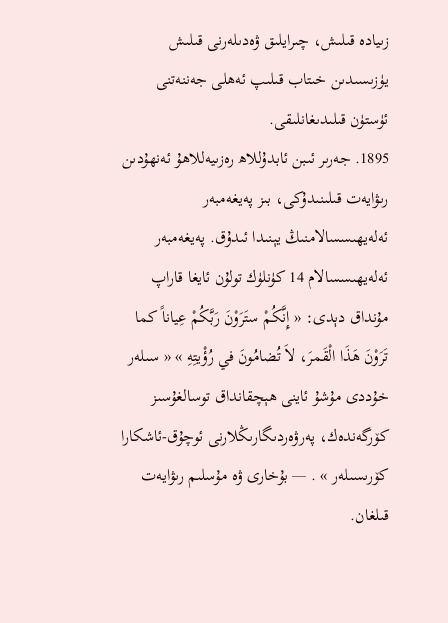زىيادە قىلىش، چىرايلىق ۋەدىلەرنى قىلىش يۈزىسىدىن خىتاب قىلىپ ئەھلى جەننەتنى ئۈستۈن قىلىدىغانلىقى.
1895. جەرىر ئىبن ئابدۇللاھ رەزىيەللاھۇ ئەنھۇدىن رىۋايەت قىلىنىدۇكى، بىز پەيغەمبەر ئەلەيھىسسالامنىڭ يېنىدا ئىدۇق. پەيغەمبەر ئەلەيھىسسالام 14 كۈنلۈك تولۇن ئايغا قاراپ مۇنداق دېدى: « إِنَّكُمْ ستَرَوْنَ رَبَّكُمْ عِياناً كما تَرَوْنَ هَذَا الْقَمرَ، لاَ تُضامُونَ في رُؤْيتِهِ » « سىلەر خۇددى مۇشۇ ئاينى ھېچقانداق توسالغۇسىز كۆرگەندەك، پەرۋەردىگارىڭلارنى ئوچۇق-ئاشكارا كۆرىسىلەر » . ― بۇخارى ۋە مۇسلىم رىۋايەت قىلغان.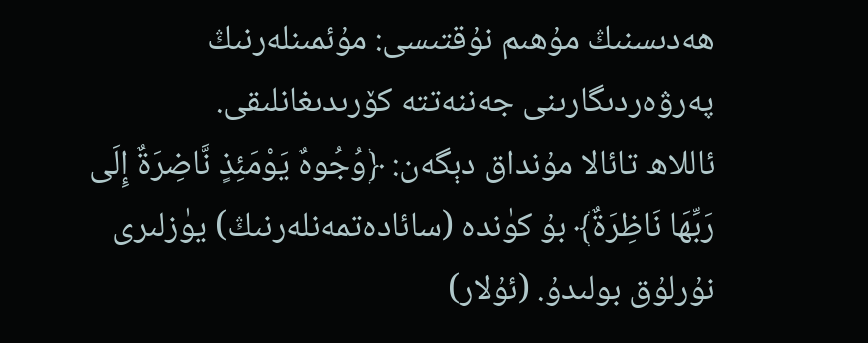ھەدىسنىڭ مۇھىم نۇقتىسى: مۇئمىنلەرنىڭ پەرۋەردىگارىنى جەننەتتە كۆرىدىغانلىقى.
ئاللاھ تائالا مۇنداق دېگەن: ﴿وُجُوهٌ يَوْمَئِذٍ نَّاضِرَةٌ إِلَى رَبِّهَا نَاظِرَةٌ﴾ بۇ كۈندە (سائادەتمەنلەرنىڭ) يۈزلىرى نۇرلۇق بولىدۇ. (ئۇلار)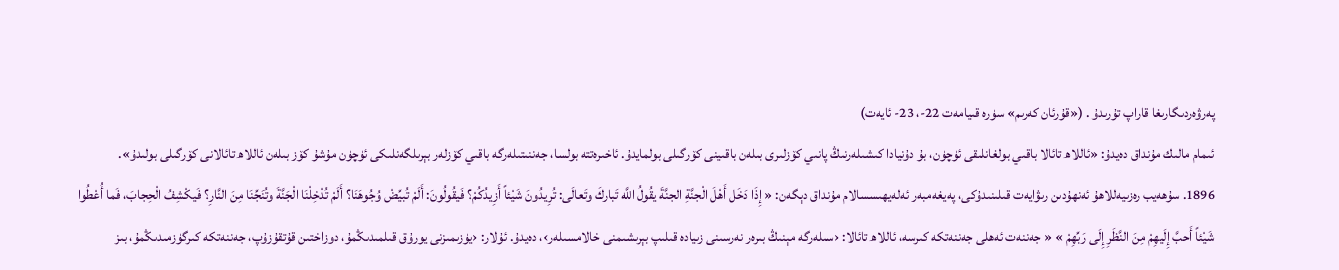پەرۋەردىگارىغا قاراپ تۇرىدۇ . («قۇرئان كەرىم» سۈرە قىيامەت 22-، 23- ئايەت)
ئىمام مالىك مۇنداق دەيدۇ: «ئاللاھ تائالا باقىي بولغانلىقى ئۈچۈن، بۇ دۇنيادا كىشىلەرنىڭ پانىي كۆزلىرى بىلەن باقىينى كۆرگىلى بولمايدۇ. ئاخىرەتتە بولسا، جەننىتىلەرگە باقىي كۆزلەر بېرىلگەنلىكى ئۈچۈن مۇشۇ كۆز بىلەن ئاللاھ تائالانى كۆرگىلى بولىدۇ».
1896. سۇھەيب رەزىيەللاھۇ ئەنھۇدىن رىۋايەت قىلىنىدۇكى، پەيغەمبەر ئەلەيھىسسالام مۇنداق دېگەن: « إِذَا دَخَل أَهْلَ الْجنَّةِ الجنَّةَ يقُولُ اللَّه تَباركَ وتَعالَى: تُرِيدُونَ شَيْئاً أَزِيدُكُمْ؟ فَيقُولُونَ: أَلَمْ تُبيِّضْ وُجُوهَنَا؟ أَلَمْ تُدْخِلْنَا الْجَنَّةَ وتُنَجِّنَا مِنَ النَّارِ؟ فَيكْشِفُ الْحِجابَ، فَما أُعْطُوا شَيْئاً أَحبَّ إِلَيهِمْ مِنَ النَّظَرِ إِلَى رَبِّهِمْ » « جەننەت ئەھلى جەننەتكە كىرسە، ئاللاھ تائالا: ‹سىلەرگە مېنىڭ بىرەر نەرسىنى زىيادە قىلىپ بېرىشىمنى خالامسىلەر›، دەيدۇ. ئۇلار: ‹يۈزىمىزنى يورۇق قىلمىدىڭمۇ، دوزاختىن قۇتقۇزۇپ، جەننەتكە كىرگۈزمىدىڭمۇ، بىز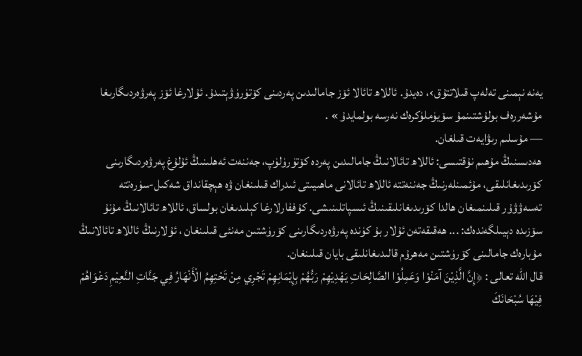يەنە نېمىنى تەلەپ قىلاتتۇق›، دەيدۇ. ئاللاھ تائالا ئۆز جامالىدىن پەردىنى كۆتۈرۈۋېتىدۇ. ئۇلارغا ئۆز پەرۋەردىگارىغا مۇشەررەف بولۇشتىنمۇ سۆيۈملۈكرەك نەرسە بولمايدۇ » .
― مۇسلىم رىۋايەت قىلغان.
ھەدىسنىڭ مۇھىم نۇقتىسى: ئاللاھ تائالانىڭ جامالىدىن پەردە كۆتۈرۈلۈپ، جەننەت ئەھلىنىڭ ئۇلۇغ پەرۋەردىگارىنى كۆرىدىغانلىقى، مۇئمىنلەرنىڭ جەننەتتە ئاللاھ تائالانى ماھىيىتى ئىدراك قىلىنغان ۋە ھېچقانداق شەكىل-سۈرەتتە تەسەۋۋۇر قىلىنمىغان ھالدا كۆرىدىغانلىقىنىڭ ئىسپاتلىنىشى. كۇففارلارغا كېلىدىغان بولساق، ئاللاھ تائالانىڭ مۇنۇ سۆزىدە دېيىلگەندەك: ... ھەقىقەتەن ئۇلار بۇ كۈندە پەرۋەردىگارىنى كۆرۈشتىن مەنئى قىلىنغان ، ئۇلارنىڭ ئاللاھ تائالانىڭ مۇبارەك جامالىنى كۆرۈشتىن مەھرۇم قالىدىغانلىقى بايان قىلىنغان.
قال الله تعالى : ﴿إِنَّ الَّذِيْنَ آمَنْوْا وَعَمِلُوْا الصَّالِحَاتِ يَهْدِيْهِمْ رَبُّهُمْ بِإِيْمَانِهِمْ تَجْرِي مِنْ تَحْتِهِمُ الْأَنْهَارُ فِي جَنَّاتِ النَّعِيْمِ دَعْوَاهُمْ فِيْهَا سُبْحَانَكَ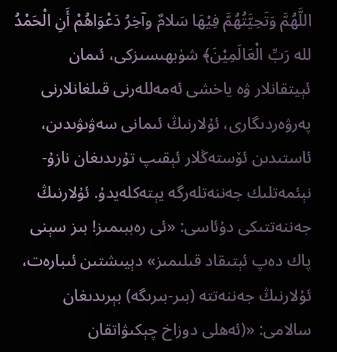اللَّهُمَّ وَتَحِيَّتُهُمَّ فِيْهَا سَلامٌ وآخِرُ دَعْوَاهُمْ أَنِ الْحَمْدُ لله رَبِّ الْعَالَمِيْنَ﴾ شۈبھىسىزكى، ئىمان ئېيتقانلار ۋە ياخشى ئەمەللەرنى قىلغانلارنى پەرۋەردىگارى، ئۇلارنىڭ ئىمانى سەۋىۋىدىن، ئاستىدىن ئۆستەڭلار ئېقىپ تۇرىدىغان نازۇ- نېئمەتلىك جەننەتلەرگە يېتەكلەيدۇ. ئۇلارنىڭ جەننەتتىكى دۇئاسى: «ئى رەببىمىز! بىز سېنى پاك دەپ ئېتىقاد قىلىمىز» دېيىشتىن ئىبارەت، ئۇلارنىڭ جەننەتتە (بىر-بىرىگە) بېرىدىغان سالامى: «(ئەھلى دوزاخ چېكىۋاتقان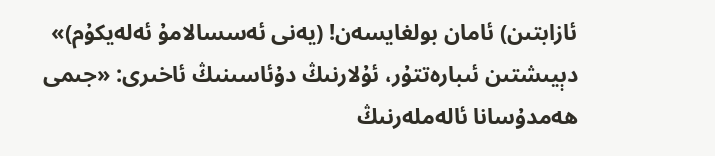ئازابتىن) ئامان بولغايسەن! (يەنى ئەسسالامۇ ئەلەيكۇم)» دېيىشتىن ئىبارەتتۇر، ئۇلارنىڭ دۇئاسىنىڭ ئاخىرى: «جىمى ھەمدۇسانا ئالەملەرنىڭ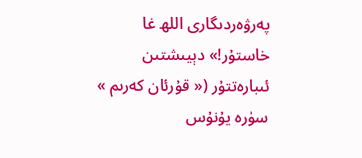پەرۋەردىگارى اللھ غا خاستۇر!» دېيىشتىن ئىبارەتتۇر (« قۇرئان كەرىم » سۈرە يۇنۇس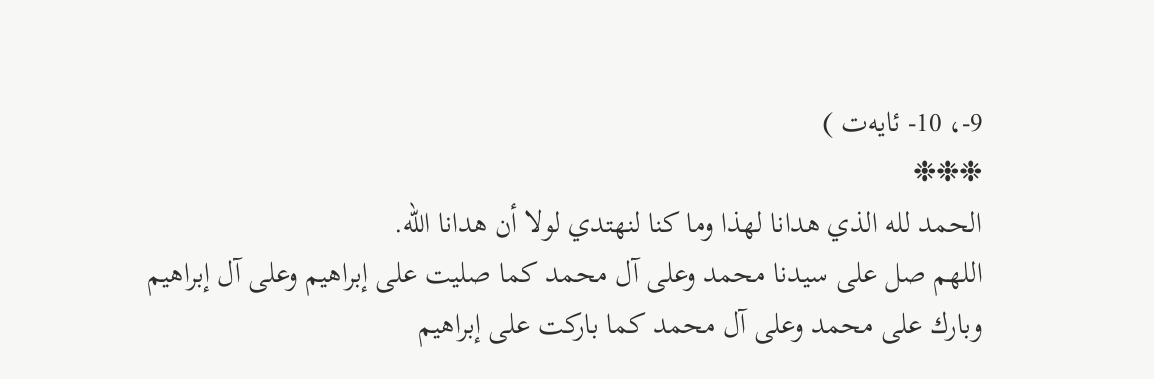9-، 10- ئايەت )
❉❉❉
الحمد لله الذي هدانا لهذا وما كنا لنهتدي لولا أن هدانا الله.
اللهم صل على سيدنا محمد وعلى آل محمد كما صليت على إبراهيم وعلى آل إبراهيم وبارك على محمد وعلى آل محمد كما باركت على إبراهيم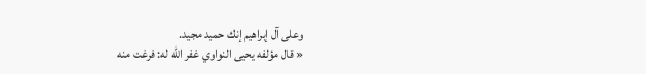وعلى آل إبراهيم إنك حميد مجيد.
« قال مؤلفه يحيى النواوي غفر الله له: فرغت منه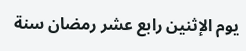يوم الإثنين رابع عشر رمضان سنة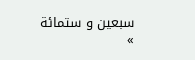سبعين و ستمائة »